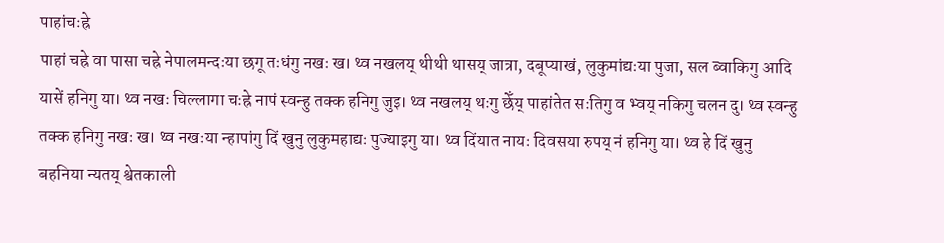पाहांचःह्रे
पाहां चह्रे वा पासा चह्रे नेपालमन्दःया छगू तःधंगु नखः ख। थ्व नखलय् थीथी थासय् जात्रा, दबूप्याखं, लुकुमांद्यःया पुजा, सल ब्वाकिगु आदि यासें हनिगु या। थ्व नखः चिल्लागा चःह्रे नापं स्वन्हु तक्क हनिगु जुइ। थ्व नखलय् थःगु छेँय् पाहांतेत सःतिगु व भ्वय् नकिगु चलन दु। थ्व स्वन्हु तक्क हनिगु नखः ख। थ्व नखःया न्हापांगु दिं खुनु लुकुमहाद्यः पुज्याइगु या। थ्व दिंयात नायः दिवसया रुपय् नं हनिगु या। थ्व हे दिं खुनु बहनिया न्यतय् श्वेतकाली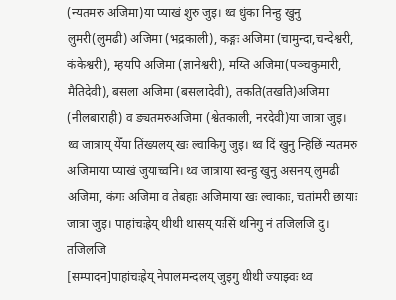(न्यतमरु अजिमा)या प्याखं शुरु जुइ। थ्व धुंका निन्हु खुनु लुमरी(लुमढी) अजिमा (भद्रकाली), कङ्गः अजिमा (चामुन्दा,चन्देश्वरी, कंकेश्वरी), म्हयपि अजिमा (ज्ञानेश्वरी), मय्ति अजिमा(पञ्चकुमारी, मैतिदेवी), बसला अजिमा (बसलादेवी), तकति(तखति)अजिमा (नीलबाराही) व ङ्यतमरुअजिमा (श्वेतकाली, नरदेवी)या जात्रा जुइ। थ्व जात्राय् येँया तिंख्यलय् खः ल्वाकिगु जुइ। थ्व दिं खुनु न्हिछिं न्यतमरु अजिमाया प्याखं जुयाच्वनि। थ्व जात्राया स्वन्हु खुनु असनय् लुमढी अजिमा, कंगः अजिमा व तेबहाः अजिमाया खः ल्वाकाः, चतांमरी छायाः जात्रा जुइ। पाहांचःह्रेय् थीथी थासय् यःसिं थनिगु नं तजिलजि दु।
तजिलजि
[सम्पादन]पाहांचःह्रेय् नेपालमन्दलय् जुइगु थीथी ज्याझ्वः थ्व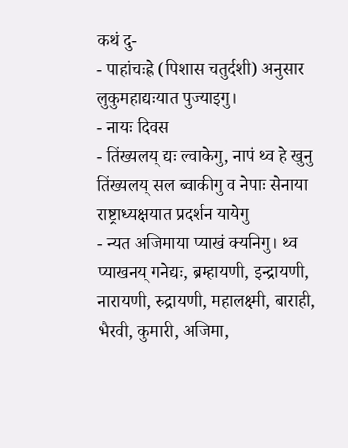कथं दु-
- पाहांचःह्रे (पिशास चतुर्दशी) अनुसार लुकुमहाद्यःयात पुज्याइगु।
- नायः दिवस
- तिंख्यलय् द्यः ल्वाकेगु, नापं थ्व हे खुनु तिंख्यलय् सल ब्वाकीगु व नेपाः सेनाया राष्ट्राध्यक्षयात प्रदर्शन यायेगु
- न्यत अजिमाया प्याखं क्यनिगु। थ्व प्याखनय् गनेद्यः, ब्रम्हायणी, इन्द्रायणी, नारायणी, रुद्रायणी, महालक्ष्मी, बाराही, भैरवी, कुमारी, अजिमा,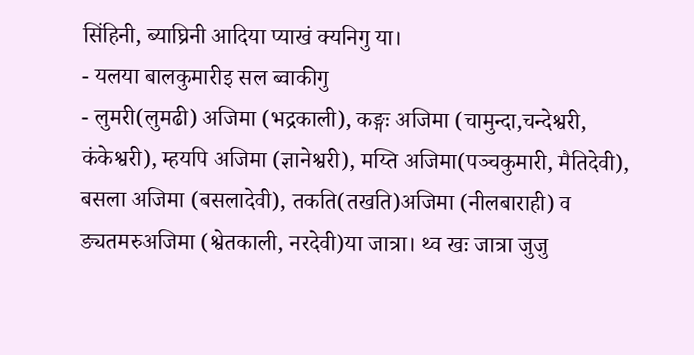सिंहिनी, ब्याघ्रिनी आदिया प्याखं क्यनिगु या।
- यलया बालकुमारीइ सल ब्वाकीगु
- लुमरी(लुमढी) अजिमा (भद्रकाली), कङ्गः अजिमा (चामुन्दा,चन्देश्वरी, कंकेश्वरी), म्हयपि अजिमा (ज्ञानेश्वरी), मय्ति अजिमा(पञ्चकुमारी, मैतिदेवी), बसला अजिमा (बसलादेवी), तकति(तखति)अजिमा (नीलबाराही) व ङ्यतमरुअजिमा (श्वेतकाली, नरदेवी)या जात्रा। थ्व खः जात्रा जुजु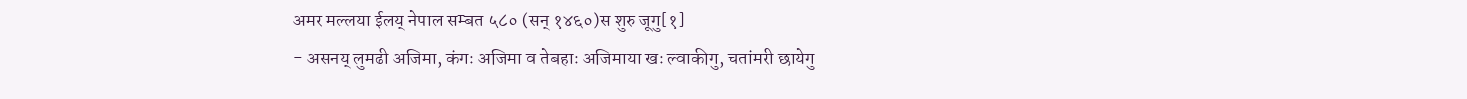अमर मल्लया ईलय् नेपाल सम्बत ५८० (सन् १४६०)स शुरु जूगु[१]
- असनय् लुमढी अजिमा, कंगः अजिमा व तेबहाः अजिमाया खः ल्वाकीगु, चतांमरी छायेगु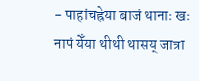- पाहांचह्रेया बाजं थानाः खः नापं येँया थीथी थासय् जात्रा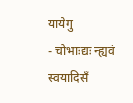यायेगु
- चोभाःद्यः न्ह्यवं
स्वयादिसँ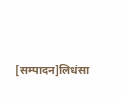[सम्पादन]लिधंसा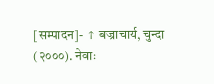[सम्पादन]- ↑ बज्राचार्य, चुन्दा (२०००). नेवाः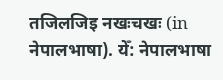तजिलजिइ नखःचखः (in नेपालभाषा). येँ: नेपालभाषा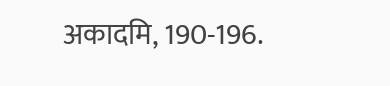अकादमि, 190-196.